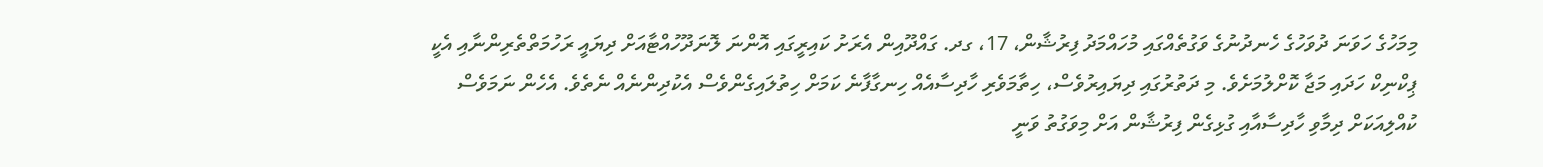މިމަހުގެ ހަވަނަ ދުވަހުގެ ހެނދުނުގެ ވަގުތެއްގައި މުހައްމަދު ފިރުޝާން، 17، ގދ. ގައްދޫއިން އެރަށު ކައިރީގައި އޮންނަ ލޮނަދޫހުއްޓާއަށް ދިޔައީ ރަހުމަތްތެރިންނާއި އެކީ ޕިކްނިކް ހަދައި މަޖާ ކޮށްލުމަށެވެ. މި ދަތުރުގައި ދިޔައިރުވެސް، ހިތާމަވެރި ހާދިސާއެއް ހިނގާފާނެ ކަމަށް ހިތުލައިގެންވެސް އެކުދިންނެއް ނެތެވެ. އެހެން ނަމަވެސް ކުއްލިއަކަށް ދިމާވި ހާދިސާއާއި ގުޅިގެން ފިރުޝާން އަށް މިވަގުތު ވަނީ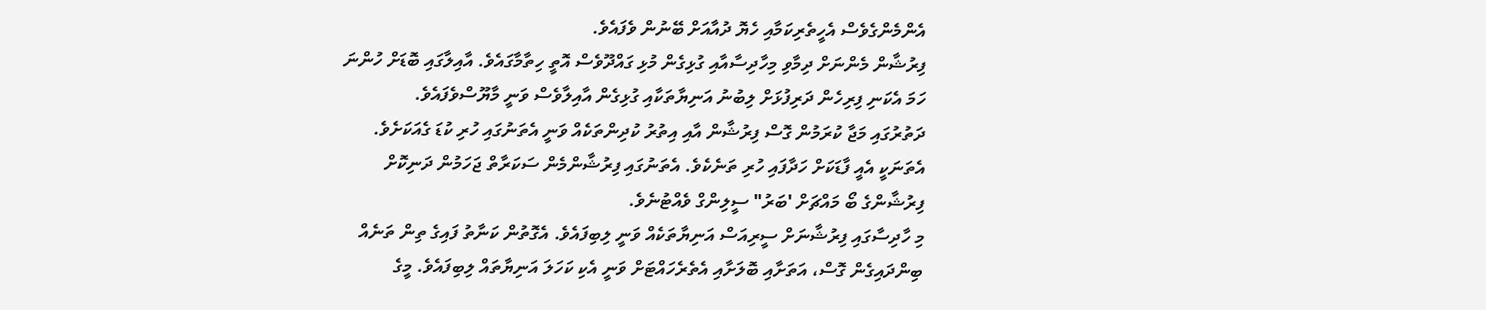އެންމެންގެވެސް އެހީތެރިކަމާއި ހެޔޮ ދުއާއަށް ބޭނުން ވެފައެވެ.
ފިރުޝާން މެންނަށް ދިމާވި މިހާދިސާއާއި ގުޅިގެން މުޅި ގައްދޫވެސް އޮތީ ހިތާމާގައެވެ. އާއިލާގައި ބޮޑަށް ހުންނަ ހަމަ އެކަނި ފިރިހެން ދަރިފުޅަށް ލިބުނު އަނިޔާތަކާއި ގުޅިގެން އާއިލާވެސް ވަނީ މާޔޫސްވެފައެވެ.
ދަތުރުގައި މަޖާ ކުރަމުން ގޮސް ފިރުޝާން އާއި އިތުރު ކުދިންތަކެއް ވަނީ އެތަނުގައި ހުރި ކުޑަ ގެއަކަށެވެ. އެތަނަކީ އެއީ ފާޑަކަށް ހަދާފައި ހުރި ތަނެކެވެ. އެތަނުގައި ފިރުޝާންމެން ސަކަރާތް ޖަހަމުން ދަނިކޮށް ފިރުޝާންގެ ބޯ މައްޗަށް 'ބަރު" ސީލިންގް ވެއްޓުނެވެ.
މި ހާދިސާގައި ފިރުޝާނަށް ސީރިއަސް އަނިޔާތަކެއް ވަނީ ލިބިފައެވެ. އެގޮތުން ކަނާތު ފައިގެ ތިން ތަނެއް ބިންދައިގެން ގޮސް، އަތަށާއި ބޮލަށާއި އެތެރެހައްޓަށް ވަނީ އެކި ކަހަލަ އަނިޔާތައް ލިބިފައެވެ. މީގެ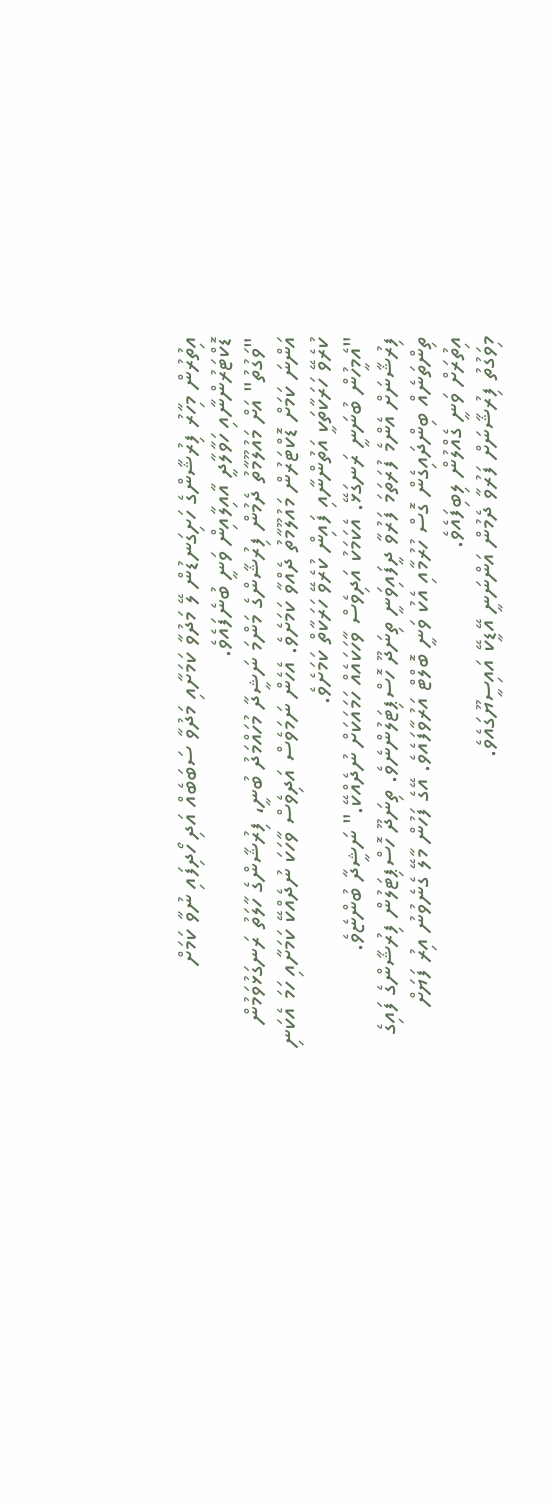އިތުރުން މިހާރު ފިރުޝާންގެ ހަށިގަނޑުން ލޭ މަދުވާ ކަމަށާއި މަދުވާ ސަބަބެއް އަދި ހޯދިފައި ނުވާ ކަމަށް ޑޮކްޓަރުންނާއި ހަވާލާދީ އާއިލާއިން ވަނީ ބުނެފައެވެ.
"ވަގުތު" އަށް މައުލޫމާތު ދެމުން ފިރުޝާންގެ މަންމަ ނަޝީދާ މުހައްމަދު ބުނީ، ފިރުޝާންގެ ހާލަތު ރަނގަޅުވަމުން އަންނަ ކަމަށް ޑޮކްޓަރުން މައުލޫމާތު ދެއްވާ ކަމަށެވެ. އެހެން ނަމަވެސް އަދިވެސް ވާހަކަ ނުދެއްކޭ ކަމަށާއި ހަމަ އެކަނި ކުރެވޭ ހަރަކާތަކީ އަތުންނާއި ފައިން ކުރެވޭ ހަރަކާތް ކަމަށެވެ.
"އެމީހުން ބުނަނީ ރަނގަޅޭ. އެކަމަކު އަދިވެސް ވާހަކައެއް ހަމައަކަށް ނުދެއްކޭ." ނަޝީދާ ބުންޏެވެ.
ފިރުޝާނަށް އެންމެ ފުރަތަމަ ފަރުވާ ދީފައިވަނީ ތިނަދޫ ހޮސްޕިޓަލުންނެވެ. ތިނަދޫ ހޮސްޕިޓަލުން ފިރުޝާންގެ ފައިގެ ތިންތަނެއް ބިންދައިގެން ގޮސް ހުރުމާއި އެކު ވަނީ ބޮލްޓް އަރުވާފައެވެ. އޭގެ ފަހުން މާލޭ ގެނެވުނު އިރު ފަޔަށް އިތުރަށް ވަނީ ގެއްލުން ލިބިފައެވެ.
މިވަގުތު ފިރުޝާނަށް ފަރުވާ ދެމުން އަންނަނީ އޭޑީކޭ އައިސީޔޫގައެވެ.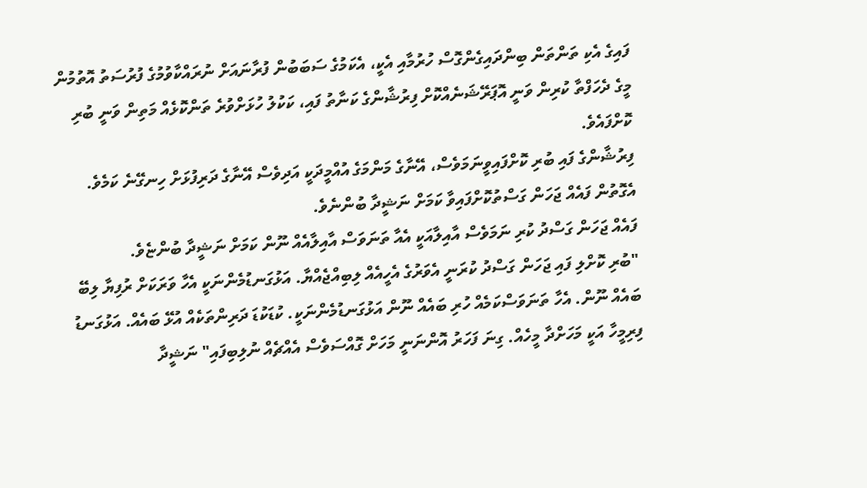ފައިގެ އެކި ތަންތަން ބިންދައިގެންގޮސް ހުރުމާއި އެކީ، އެކަމުގެ ސަބަބުން ފުރާނައަށް ނުރައްކާވުމުގެ ފުރުސަތު އޮތުމުން މީގެ ދެހަފްތާ ކުރިން ވަނީ އޮޕަރޭޝަނެއްކޮށް ފިރުޝާންގެ ކަނާތު ފައި، ކަކުލު ހުޅަށްވުރެ ތަންކޮޅެއް މަތިން ވަނީ ބުރި ކޮށްފައެވެ.
ފިރުޝާންގެ ފައި ބުރި ކޮށްފައިވީނަމަވެސް، އޭނާގެ މަންމަގެ އުއްމީދަކީ އަދިވެސް އޭނާގެ ދަރިފުޅަށް ހިނގޭނެ ކަމެވެ. އެގޮތުން ފައެއް ޖަހަން ގަސްތުކޮށްފައިވާ ކަމަށް ނަޝީދާ ބުންނެވެ.
ފައެއް ޖަހަން ގަސްދު ކުރި ނަމަވެސް އާއިލާއަކީ އެއާ ތަނަވަސް އާއިލާއެއް ނޫން ކަމަށް ނަޝީދާ ބުންޏެވެ.
"ބުރި ކޮށްލި ފައި ޖަހަން ގަސްދު ކުރަނީ އެވަރުގެ އެހީއެއް ލިބިއްޖެއްޔާ. އަޅުގަނޑުމެންނަކީ އެހާ ވަރަކަށް ރުފިޔާ ލިބޭ ބައެއް ނޫން. އެހާ ތަނަވަސްކަމެއް ހުރި ބައެއް ނޫން އަޅުގަނޑުމެންނަކީ. ކުޑަކުޑަ ދަރިންތަކެއް އުޅޭ ބައެއް. އަޅުގަނޑު ފިރިމީހާ އަކީ މަހަށްދާ މީހެއް. ގިނަ ފަހަރު އޮންނަނީ މަހަށް ގޮއްސަވެސް އެއްޗެއް ނުލިބިފައި" ނަޝީދާ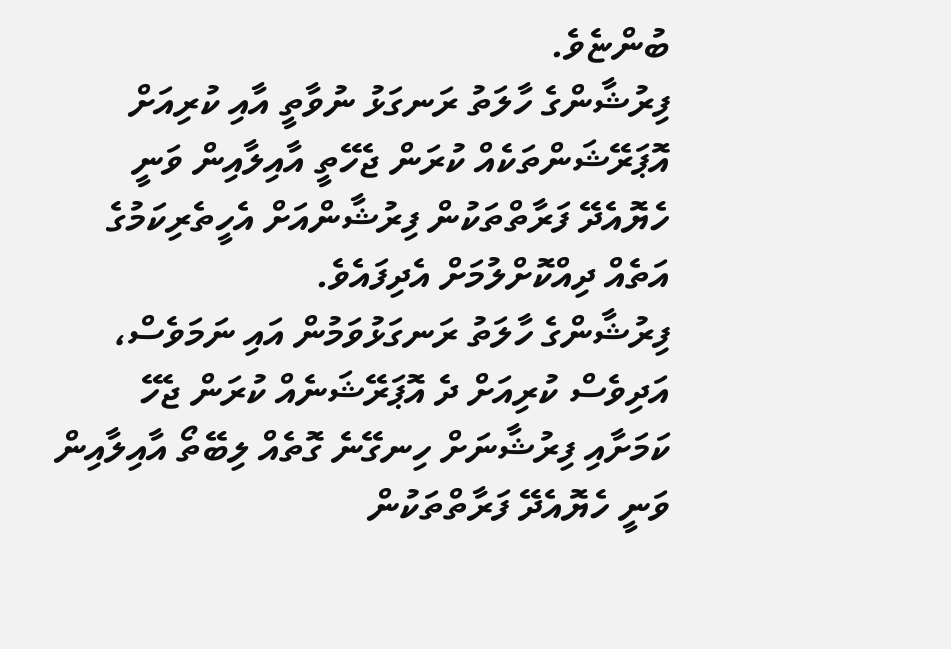ބުންޏެވެ.
ފިރުޝާންގެ ހާލަތު ރަނގަޅު ނުވާތީ އާއި ކުރިއަށް އޮޕަރޭޝަންތަކެއް ކުރަން ޖެހޭތީ އާއިލާއިން ވަނީ ހެޔޮއެދޭ ފަރާތްތަކުން ފިރުޝާންއަށް އެހީތެރިކަމުގެ އަތެއް ދިއްކޮށްލުމަށް އެދިފައެވެ.
ފިރުޝާންގެ ހާލަތު ރަނގަޅުވަމުން އައި ނަމަވެސް، އަދިވެސް ކުރިއަށް ދެ އޮޕަރޭޝަނެއް ކުރަން ޖެހޭ ކަމަށާއި ފިރުޝާނަށް ހިނގޭނެ ގޮތެއް ލިބޭތޯ އާއިލާއިން ވަނީ ހެޔޮއެދޭ ފަރާތްތަކުން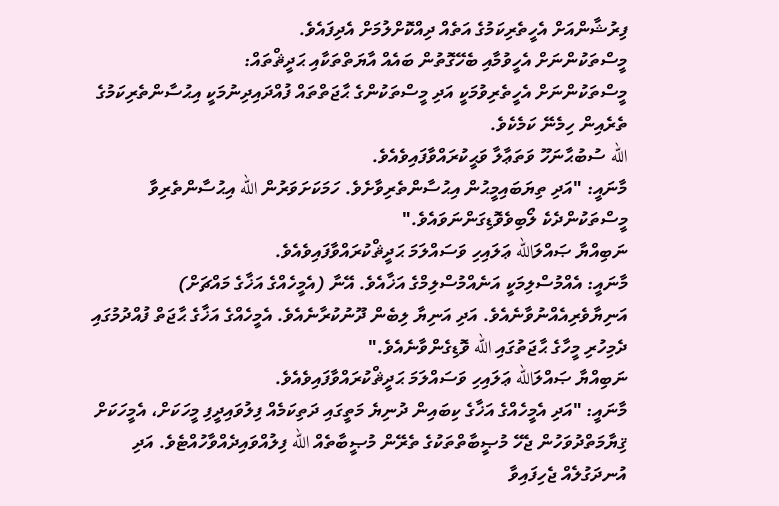ފިރުޝާންއަށް އެހީތެރިކަމުގެ އަތެއް ދިއްކޮށްލުމަށް އެދިފައެވެ.
މީސްތަކުންނަށް އެހީވުމާއި ބެހޭގޮތުން ބައެއް އާޔަތްތަކާއި ޙަދީޘްތައް:
މީސްތަކުންނަށް އެހީތެރިވުމަކީ އަދި މީސްތަކުންގެ ޙާޖަތްތައް ފުއްދައިދިނުމަކީ އިޙުސާންތެރިކަމުގެ ތެރެއިން ހިމެނޭ ކަމެކެވެ.
الله ސުބުޙާނަހޫ ވަތަޢާލާ ވަޙީކުރައްވާފައިވެއެވެ.
މާނައީ: "އަދި ތިޔަބައިމީޙުން އިޙުސާންތެރިވާށެވެ. ހަމަކަށަވަރުން الله އިޙުސާންތެރިވާ މީސްތަކުންދެކެ ލޯބިވެވޮޑިގަންނަވައެވެ."
ނަބިއްޔާ ޞައްލަالله ޢަލައިހި ވަސައްލަމަ ޙަދީޘްކުރައްވާފައިވެއެވެ.
މާނައީ: އެއްމުސްލިމަކީ އަނެއްމުސްލިމްގެ އަޚާއެވެ. އޭނާ (އެމީހެއްގެ އަޚާގެ މައްޗަށް) އަނިޔާވެރިއެއްނުވާނެއެވެ. އަދި އަނިޔާ ލިބެން ދޫނުކުރާނެއެވެ. އެމީހެއްގެ އަޚާގެ ޙާޖަތް ފުއްދުމުގައި ދެމިހުރި މީހާގެ ޙާޖަތުގައި الله ވޮޑިގެންވާނެއެވެ."
ނަބިއްޔާ ޞައްލަالله ޢަލައިހި ވަސައްލަމަ ޙަދީޘްކުރައްވާފައިވެއެވެ.
މާނައީ: "އަދި އެމީހެއްގެ އަޚާގެ ކިބައިން ދުނިޔެ މަތީގައި ދަތިކަމެއް ފިލުވައިދީފި މީހަކަށް، އެމީހަކަށް ޤިޔާމަތްދުވަހުން ޖެހޭ މުޞީބާތްތަކުގެ ތެރޭން މުޞީބާތެއް الله ފިލުއްވައިދެއްވާހުއްޓެވެ. އަދި އުނދަގުލެއް ޖެހިފައިވާ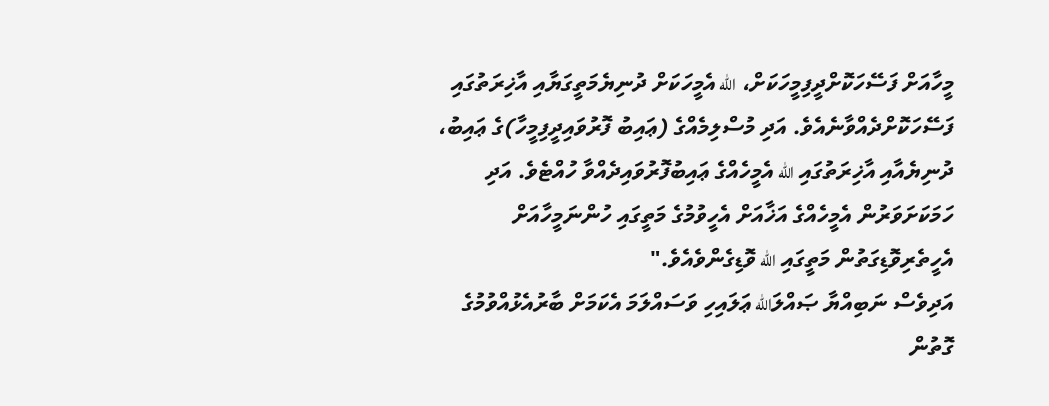މީހާއަށް ފަސޭހަކޮށްދީފިމީހަކަށް، الله އެމީހަކަށް ދުނިޔެމަތީގަޔާއި އާޚިރަތުގައި ފަސޭހަކޮށްދެއްވާނެއެވެ. އަދި މުސްލިމެއްގެ (ޢައިބު ފޮރުވައިދީފިމީހާ)ގެ ޢައިބު، ދުނިޔެއާއި އާޚިރަތުގައި الله އެމީހެއްގެ ޢައިބުފޮރުވައިދެއްވާ ހުއްޓެވެ. އަދި ހަމަކަށަވަރުން އެމީހެއްގެ އަޚާއަށް އެހީވުމުގެ މަތީގައި ހުންނަމީހާއަށް އެހީތެރިވޮޑިގަތުން މަތީގައި الله ވޮޑިގެންވެއެވެ."
އަދިވެސް ނަބިއްޔާ ޞައްލަالله ޢަލައިހި ވަސައްލަމަ އެކަމަށް ބާރުއެޅުއްވުމުގެ ގޮތުން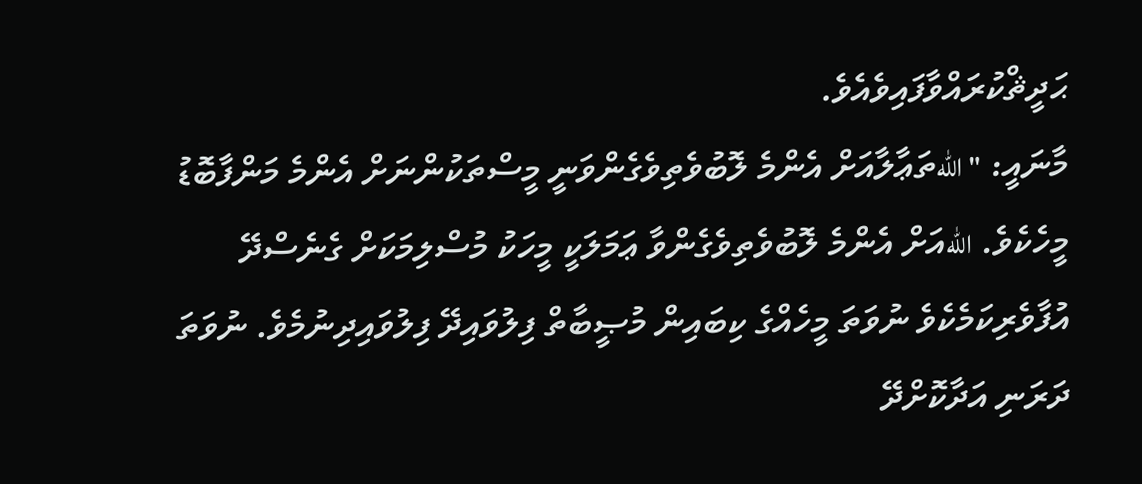ޙަދީޘްކުރައްވާފައިވެއެވެ.
މާނައީ: "اللهތަޢާލާއަށް އެންމެ ލޮބުވެތިވެގެންވަނީ މީސްތަކުންނަށް އެންމެ މަންފާބޮޑު މީހެކެވެ. اللهއަށް އެންމެ ލޮބުވެތިވެގެންވާ ޢަމަލަކީ މީހަކު މުސްލިމަކަށް ގެނެސްދޭ އުފާވެރިކަމެކެވެ ނުވަތަ މީހެއްގެ ކިބައިން މުޞީބާތް ފިލުވައިދޭ ފިލުވައިދިނުމެވެ. ނުވަތަ ދަރަނި އަދާކޮށްދޭ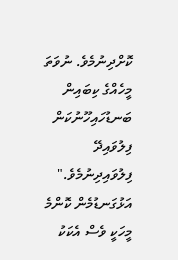ކޮށްދިނުމެވެ. ނުވަތަ މީހެއްގެ ކިބައިން ބަނޑުހައިހޫނުކަން ފިލުވައިދޭ ފިލުވައިދިނުމެވެ."
އަޅުގަނޑުމެން ކޮންމެ މީހަކީ ވެސް އެކަކު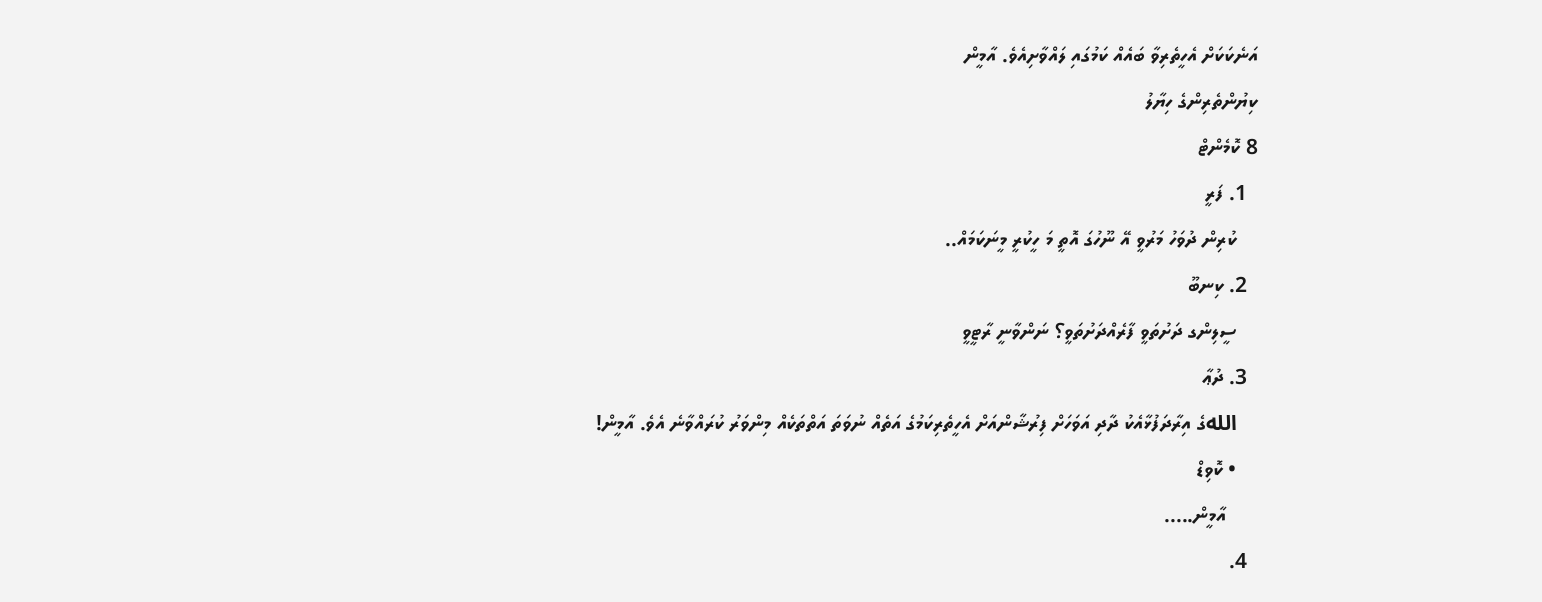އަނެކަކަށް އެހީތެރިވާ ބައެއް ކަމުގައި ލައްވާށިއެވެ. އާމީން
ކިޔުންތެރިންގެ ހިޔާލު
8 ކޮމެންޓް
  1. ފަރީ
    ކުރިން ދުވަހު މަރުވީ އޭ ނޫހުގަ އޮތީ މަ ހީކުރީ މީނަކަމައް..
  2. ކިނބޫ
    ސީލިންގ ދަށުތަވީ ފާރެއްދަށުތަވީ؟ ނަންވާނީ ރާޓީވީ
  3. ދުޢާ
    اللهގެ އިރާދަފުޅާއެކު ދާދި އަވަހަށް ފިރުޝާންއަށް އެހީތެރިކަމުގެ އަތެއް ނުވަތަ އަތްތަކެއް މިންވަރު ކުރައްވާނެ އެވެ. އާމީން!
    • ކޮވިޑް
      އާމީން.....
  4.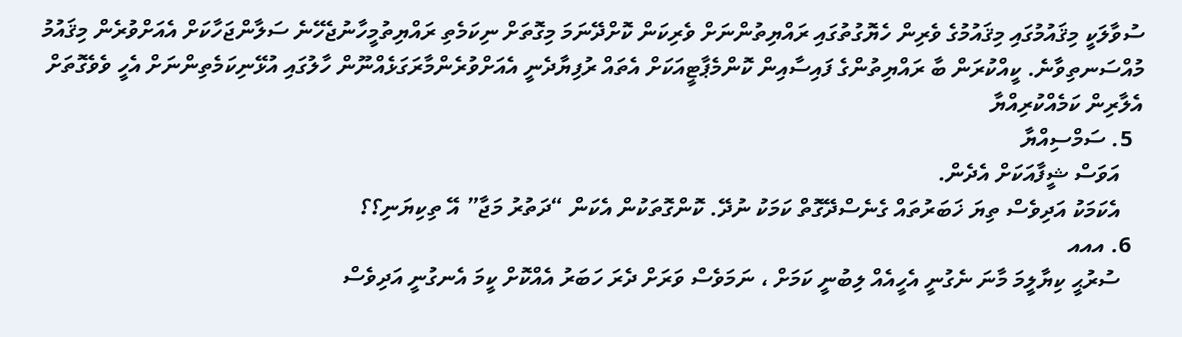ސުވާލަކީ މިޤައުމުގައި މިޤައުމުގެ ވެރިން ހެޔޮގުތުގައި ރައްޔިތުންނަށް ވެރިކަން ކޮށްދޭނަމަ މިގޮތަށް ނިކަމެތި ރައްޔިތުމީހާނުޖެހޭނެ ސަލާންޖަހާކަށް އެއަށްވުރެން މިޤައުމު މުއްސަނތިވާނެ. ކީއްކުރަން ބާ ރައްޔިތުންގެ ފައިސާއިން ކޮންމެޕާޓީއަކަށް އެތައް ރުފިޔާދެނީ އެއަށްވުރެންމާރަގަޅެއްނޫން ހާލުގައި އުޅޭނިކަމެތިންނަށް އެހީ ވެވެގޮތަށް އެލާރިން ކަމެއްކުރިއްޔާ
  5. ސަމްސިއްޔާ
    އަވަސް ޝީފާއަކަށް އެދެން.
    އެކަމަކު އަދިވެސް ތިޔަ ޚަބަރުތައް ގެނެސްދޭގޮތް ކަމަކު ނުދޭ. ކޮންގޮތަކުން އެކަން “ދަތުރު މަޖާ” އޭ ތިކިޔަނި؟؟
  6. އއއ
    ސުރުޙީ ކިޔާލީމަ މާނަ ނެގުނީ އެހީއެއް ލިބުނީ ކަމަށް ، ނަމަވެސް ވަރަށް ދެރަ ހަބަރު އެއްކޮށް ކީމަ އެނގުނީ އަދިވެސް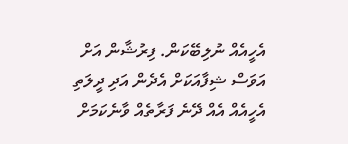އެހީއެއް ނުލިބޭކަން. ފިރުޝާން އަށް އަވަސް ޝިފާއަކަށް އެދެން އަދި ދީލަތި އެހީއެއް އެއް ދޭނެ ފަރާތެއް ވާނެކަމަށް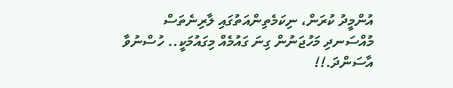އުންމީދު ކުރަން، ނިކަމެތިންއަތުގައި ލާރިނެތަސް މުއްސަނދި މަހުޖަނުން ގިނަ ގައުމެއް މިގައުމަކީ.. ހުސްނުވާ އާސަންދަ.!!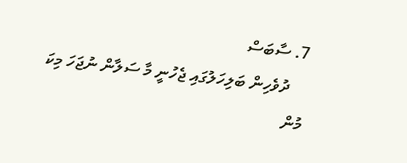7. ސާބަސް
    ދުވެހިން ބަލިހަލުގައި ޖެހުނީ މާ ސަލާން ނުޖަހަ މިކަ މުން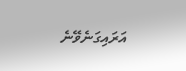އަރައިގަނެވޭނެ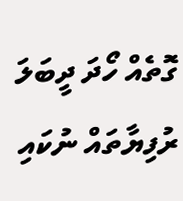ގޮތެއް ހޯދަ ދީބަލަ ރުފިޔާތައް ނުކައި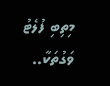މިތިބި ފުލެޓު ވަގުތަކާ..